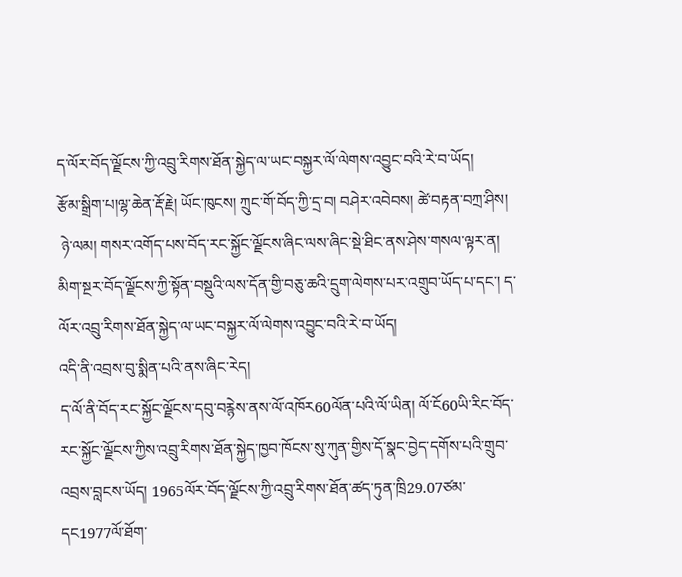ད་ལོར་བོད་ལྗོངས་ཀྱི་འབྲུ་རིགས་ཐོན་སྐྱེད་ལ་ཡང་བསྐྱར་ལོ་ལེགས་འབྱུང་བའི་རེ་བ་ཡོད།
རྩོམ་སྒྲིག་པ།ལྷ་ཆེན་རྡོ་རྗེ། ཡོང་ཁུངས། ཀྲུང་གོ་བོད་ཀྱི་དྲ་བ། བཤེར་འབེབས། ཚེ་བརྟན་བཀྲ་ཤིས།
 ཉེ་ལམ། གསར་འགོད་པས་བོད་རང་སྐྱོང་ལྗོངས་ཞིང་ལས་ཞིང་སྡེ་ཐིང་ནས་ཤེས་གསལ་ལྟར་ན། མིག་སྔར་བོད་ལྗོངས་ཀྱི་སྟོན་བསྡུའི་ལས་དོན་གྱི་བཅུ་ཆའི་དྲུག་ལེགས་པར་འགྲུབ་ཡོད་པ་དང་། ད་ལོར་འབྲུ་རིགས་ཐོན་སྐྱེད་ལ་ཡང་བསྐྱར་ལོ་ལེགས་འབྱུང་བའི་རེ་བ་ཡོད།
འདི་ནི་འབྲས་བུ་སྨིན་པའི་ནས་ཞིང་རེད།
ད་ལོ་ནི་བོད་རང་སྐྱོང་ལྗོངས་དབུ་བརྙེས་ནས་ལོ་འཁོར60ལོན་པའི་ལོ་ཡིན། ལོ་ངོ60ཡི་རིང་བོད་རང་སྐྱོང་ལྗོངས་ཀྱིས་འབྲུ་རིགས་ཐོན་སྐྱེད་ཁྱབ་ཁོངས་སུ་ཀུན་གྱིས་དོ་སྣང་བྱེད་དགོས་པའི་གྲུབ་འབྲས་བླངས་ཡོད། 1965ལོར་བོད་ལྗོངས་ཀྱི་འབྲུ་རིགས་ཐོན་ཚད་ཏུན་ཁྲི29.07ཙམ་དང1977ལོ་ཐོག་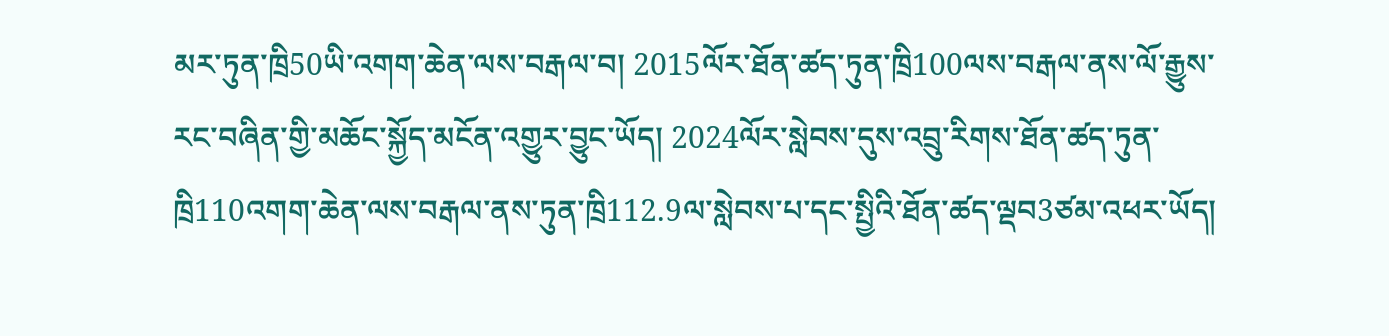མར་ཏུན་ཁྲི50ཡི་འགག་ཆེན་ལས་བརྒལ་བ། 2015ལོར་ཐོན་ཚད་ཏུན་ཁྲི100ལས་བརྒལ་ནས་ལོ་རྒྱུས་རང་བཞིན་གྱི་མཆོང་སྐྱོད་མངོན་འགྱུར་བྱུང་ཡོད། 2024ལོར་སླེབས་དུས་འབྲུ་རིགས་ཐོན་ཚད་ཏུན་ཁྲི110འགག་ཆེན་ལས་བརྒལ་ནས་ཏུན་ཁྲི112.9ལ་སླེབས་པ་དང་སྤྱིའི་ཐོན་ཚད་ལྡབ3ཙམ་འཕར་ཡོད།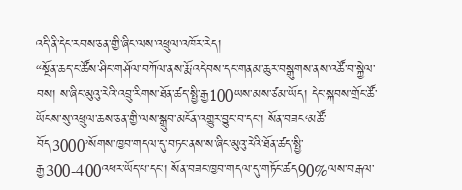འདི་ནི་དེང་རབས་ཅན་གྱི་ཞིང་ལས་འཕྲུལ་འཁོར་རེད།
“སྔོན་ཆད་ང་ཚོས་ཤིང་གཤོལ་བཀོལ་ནས་རྨོ་འདེབས་དང་གནམ་ཆུར་བསྒུགས་ནས་འཚོ་བ་སྐྱེལ་བས། ས་ཞིང་མུའུ་རེའི་འབྲུ་རིགས་ཐོན་ཚད་སྤྱི་རྒྱ100ཡས་མས་ཙམ་ཡོད། དེང་སྐབས་གྲོང་ཚོ་ཡོངས་སུ་འཕྲུལ་ཆས་ཅན་གྱི་ལས་སྒྲུབ་མངོན་འགྱུར་བྱུང་བ་དང་། སོན་བཟང‘མཚོ་བོད3000’སོགས་ཁྱབ་གདལ་དུ་བཏང་ནས་ས་ཞིང་མུའུ་རེའི་ཐོན་ཚད་སྤྱི་རྒྱ300-400འཕར་ཡོད་པ་དང་། སོན་བཟང་ཁྱབ་གདལ་དུ་གཏོང་ཚད90%ལས་བརྒལ་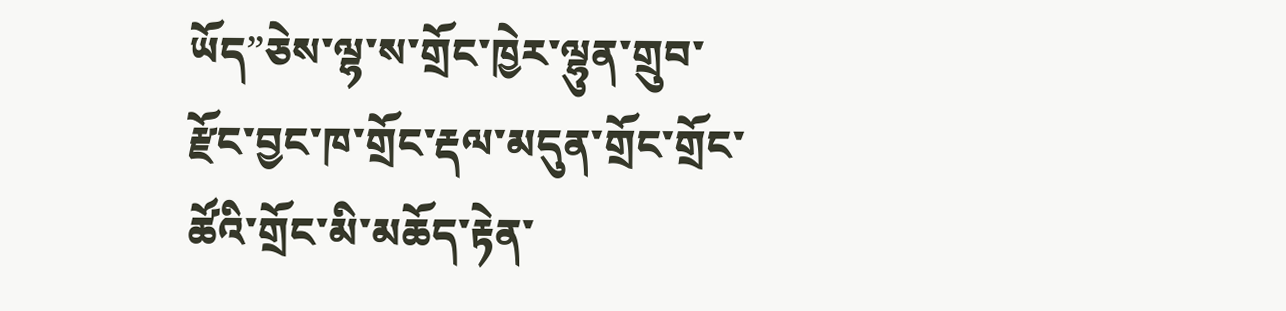ཡོད”ཅེས་ལྷ་ས་གྲོང་ཁྱེར་ལྷུན་གྲུབ་རྫོང་བྱང་ཁ་གྲོང་རྡལ་མདུན་གྲོང་གྲོང་ཚོའི་གྲོང་མི་མཆོད་རྟེན་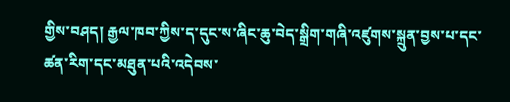གྱིས་བཤད། རྒྱལ་ཁབ་ཀྱིས་ད་དུང་ས་ཞིང་ཆུ་བེད་སྒྲིག་གཞི་འཛུགས་སྐྲུན་བྱས་པ་དང་ཚན་རིག་དང་མཐུན་པའི་འདེབས་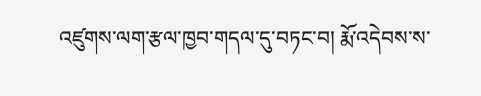འཛུགས་ལག་རྩལ་ཁྱབ་གདལ་དུ་བཏང་བ། རྨོ་འདེབས་ས་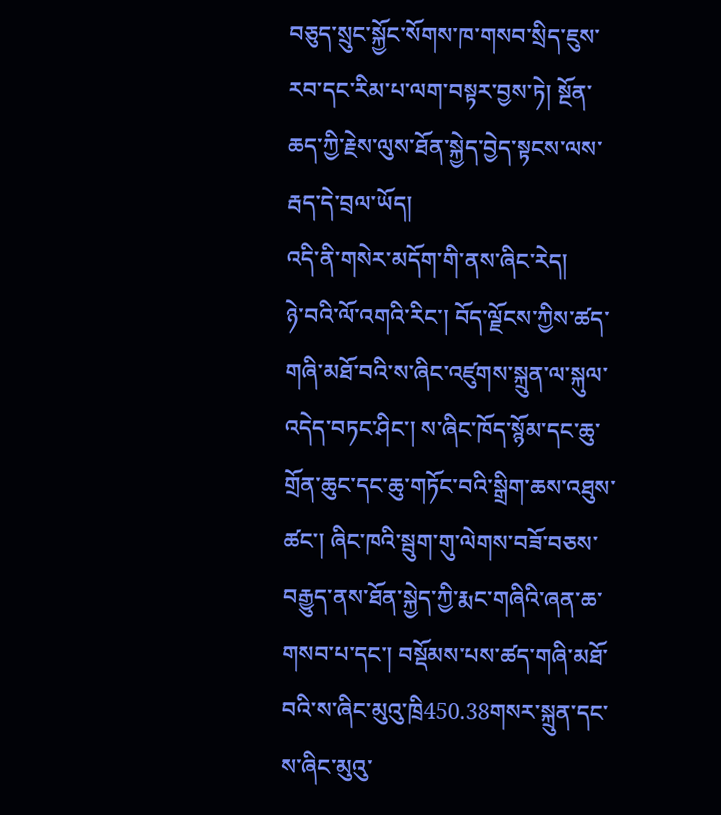བཅུད་སྲུང་སྐྱོང་སོགས་ཁ་གསབ་སྲིད་ཇུས་རབ་དང་རིམ་པ་ལག་བསྟར་བྱས་ཏེ། སྔོན་ཆད་ཀྱི་རྗེས་ལུས་ཐོན་སྐྱེད་བྱེད་སྟངས་ལས་རྦད་དེ་བྲལ་ཡོད།
འདི་ནི་གསེར་མདོག་གི་ནས་ཞིང་རེད།
ཉེ་བའི་ལོ་འགའི་རིང་། བོད་ལྗོངས་ཀྱིས་ཚད་གཞི་མཐོ་བའི་ས་ཞིང་འཛུགས་སྐྲུན་ལ་སྐུལ་འདེད་བཏང་ཤིང་། ས་ཞིང་ཁོད་སྙོམ་དང་ཆུ་གྲོན་ཆུང་དང་ཆུ་གཏོང་བའི་སྒྲིག་ཆས་འཐུས་ཚང་། ཞིང་ཁའི་སྦུག་གུ་ལེགས་བཟོ་བཅས་བརྒྱུད་ནས་ཐོན་སྐྱེད་ཀྱི་རྨང་གཞིའི་ཞན་ཆ་གསབ་པ་དང་། བསྡོམས་པས་ཚད་གཞི་མཐོ་བའི་ས་ཞིང་མུའུ་ཁྲི450.38གསར་སྐྲུན་དང་ས་ཞིང་མུའུ་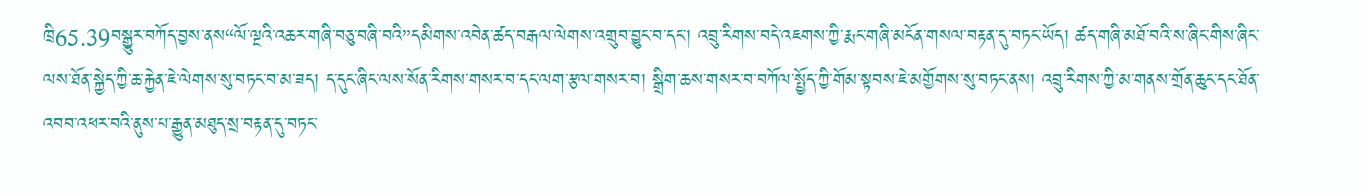ཁྲི65.39བསྒྱུར་བཀོད་བྱས་ནས“ལོ་ལྔའི་འཆར་གཞི་བཅུ་བཞི་བའི”དམིགས་འབེན་ཚད་བརྒལ་ལེགས་འགྲུབ་བྱུང་བ་དང་། འབྲུ་རིགས་བདེ་འཇགས་ཀྱི་རྨང་གཞི་མངོན་གསལ་བརྟན་དུ་བཏང་ཡོད། ཚད་གཞི་མཐོ་བའི་ས་ཞིང་གིས་ཞིང་ལས་ཐོན་སྐྱེད་ཀྱི་ཆ་རྐྱེན་ཇེ་ལེགས་སུ་བཏང་བ་མ་ཟད། ད་དུང་ཞིང་ལས་སོན་རིགས་གསར་བ་དང་ལག་རྩལ་གསར་བ། སྒྲིག་ཆས་གསར་བ་བཀོལ་སྤྱོད་ཀྱི་གོམ་སྟབས་ཇེ་མགྱོགས་སུ་བཏང་ནས། འབྲུ་རིགས་ཀྱི་མ་གནས་གྲོན་ཆུང་དང་ཐོན་འབབ་འཕར་བའི་ནུས་པ་རྒྱུན་མཐུད་སྲ་བརྟན་དུ་བཏང་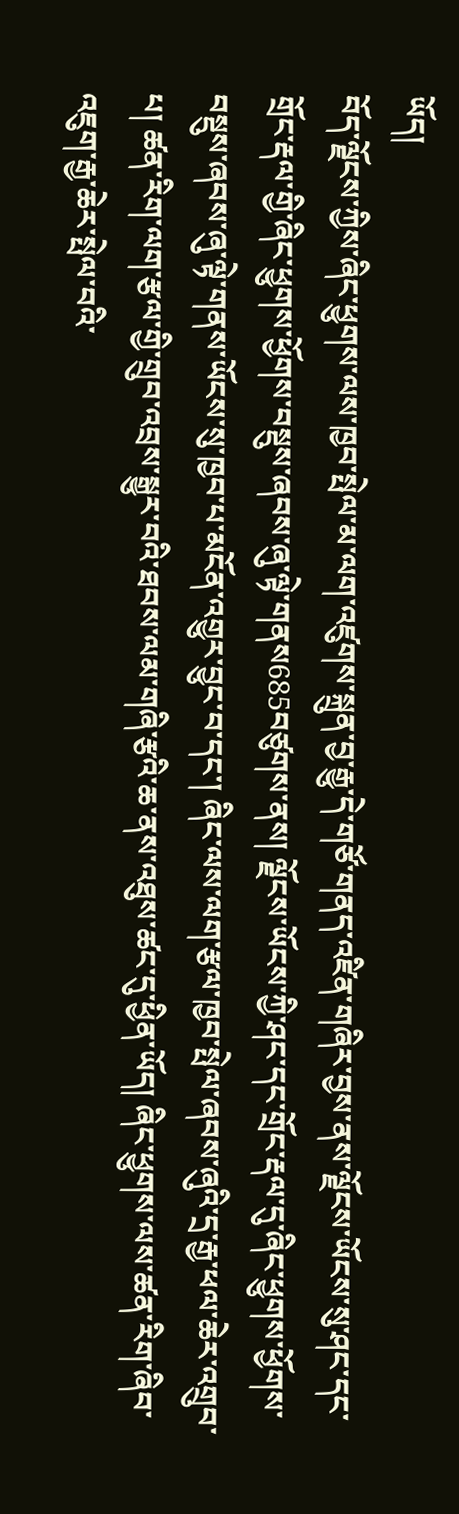ཡོད།
བོད་ལྗོངས་ཀྱིས་ཞིང་ཕྱུགས་ལས་ཁྱབ་སྤེལ་མ་ལག་འཛུགས་སྐྲུན་བྱ་རྒྱུ་དེ་གཙོ་གནད་འཛིན་གཞིར་བྱས་ནས་ལྗོངས་ཡོངས་སུ་ཤང་དང་གྲོང་རྡལ་གྱི་ཞིང་ཕྱུགས་ཕྱོགས་བསྡུས་ཞབས་ཞུ་ལྟེ་གནས685བཙུགས་ནས། ལྗོངས་ཡོངས་ཀྱི་ཤང་དང་གྲོང་རྡལ་དུ་ཞིང་ཕྱུགས་ཕྱོགས་བསྡུས་ཞབས་ཞུ་ལྟེ་གནས་ཡོངས་སུ་ཁྱབ་པ་མངོན་འགྱུར་བྱུང་བ་དང་། ཞིང་ལས་ལག་རྩལ་ཁྱབ་སྤེལ་ཞབས་ཞུའི་དྲ་རྒྱ་ཕལ་ཆེར་འགྲུབ་པ། ཚན་རིག་ལག་རྩལ་གྱི་གྲུབ་འབྲས་སྒྱུར་བའི་ཐབས་ལམ་གཞི་རྩའི་ཆ་ནས་འཐུས་ཚང་དུ་ཕྱིན་ཡོད། ཞིང་ཕྱུགས་ལས་ཚན་རིག་ཞིབ་འཇུག་རྒྱ་ཆེར་སྤེལ་བའི་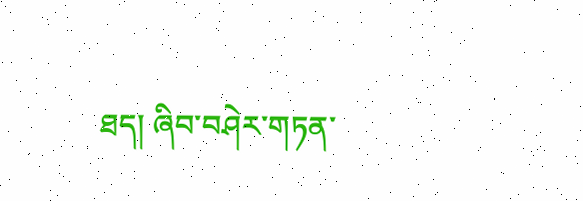ཐད། ཞིབ་བཤེར་གཏན་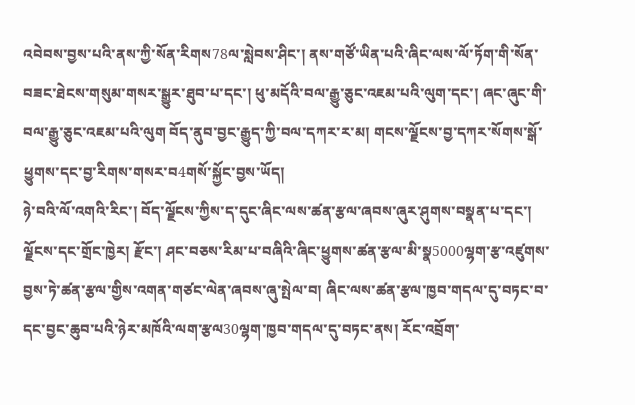འབེབས་བྱས་པའི་ནས་ཀྱི་སོན་རིགས78ལ་སླེབས་ཤིང་། ནས་གཙོ་ཡིན་པའི་ཞིང་ལས་ལོ་ཏོག་གི་སོན་བཟང་ཐེངས་གསུམ་གསར་སྒྱུར་ཐུབ་པ་དང་། ཕུ་མདོའི་བལ་རྒྱུ་ཅུང་འཇམ་པའི་ལུག་དང་། ཞང་ཞུང་གི་བལ་རྒྱུ་ཅུང་འཇམ་པའི་ལུག བོད་ནུབ་བྱང་རྒྱུད་ཀྱི་བལ་དཀར་ར་མ། གངས་ལྗོངས་བྱ་དཀར་སོགས་སྒོ་ཕྱུགས་དང་བྱ་རིགས་གསར་བ4གསོ་སྐྱོང་བྱས་ཡོད།
ཉེ་བའི་ལོ་འགའི་རིང་། བོད་ལྗོངས་ཀྱིས་ད་དུང་ཞིང་ལས་ཚན་རྩལ་ཞབས་ཞུར་ཤུགས་བསྣན་པ་དང་། ལྗོངས་དང་གྲོང་ཁྱེར། རྫོང་། ཤང་བཅས་རིམ་པ་བཞིའི་ཞིང་ཕྱུགས་ཚན་རྩལ་མི་སྣ5000ལྷག་རྩ་འཛུགས་བྱས་ཏེ་ཚན་རྩལ་གྱིས་འགན་གཙང་ལེན་ཞབས་ཞུ་སྤེལ་བ། ཞིང་ལས་ཚན་རྩལ་ཁྱབ་གདལ་དུ་བཏང་བ་དང་བྱང་ཆུབ་པའི་ཉེར་མཁོའི་ལག་རྩལ30ལྷག་ཁྱབ་གདལ་དུ་བཏང་ནས། རོང་འབྲོག་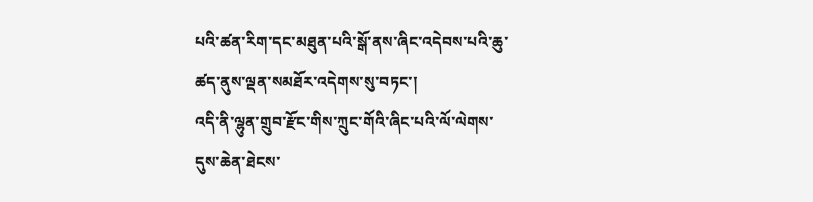པའི་ཚན་རིག་དང་མཐུན་པའི་སྒོ་ནས་ཞིང་འདེབས་པའི་ཆུ་ཚད་ནུས་ལྡན་སམཐོར་འདེགས་སུ་བཏང་།
འདི་ནི་ལྷུན་གྲུབ་རྫོང་གིས་ཀྲུང་གོའི་ཞིང་པའི་ལོ་ལེགས་དུས་ཆེན་ཐེངས་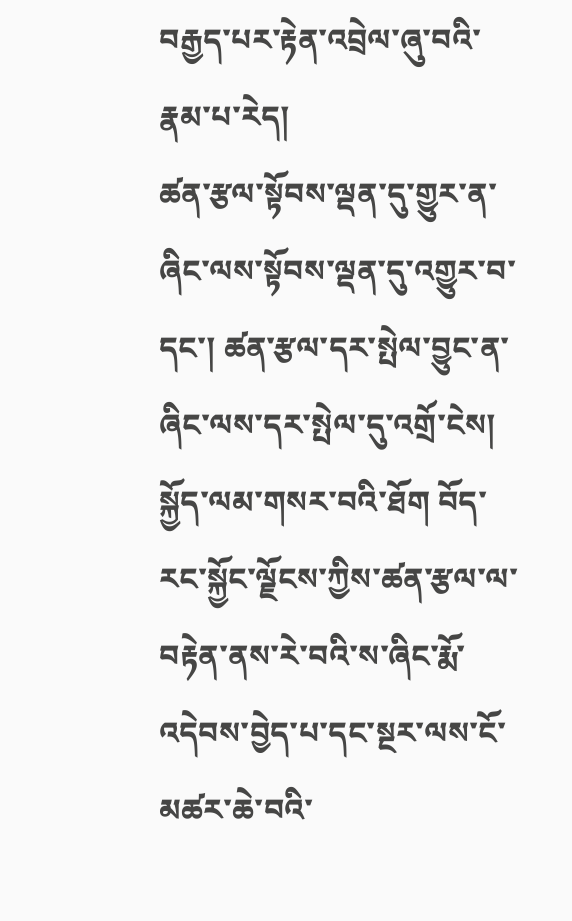བརྒྱད་པར་རྟེན་འབྲེལ་ཞུ་བའི་རྣམ་པ་རེད།
ཚན་རྩལ་སྟོབས་ལྡན་དུ་གྱུར་ན་ཞིང་ལས་སྟོབས་ལྡན་དུ་འགྱུར་བ་དང་། ཚན་རྩལ་དར་སྤེལ་བྱུང་ན་ཞིང་ལས་དར་སྤེལ་དུ་འགྲོ་ངེས། སྐྱོད་ལམ་གསར་བའི་ཐོག བོད་རང་སྐྱོང་ལྗོངས་ཀྱིས་ཚན་རྩལ་ལ་བརྟེན་ནས་རེ་བའི་ས་ཞིང་རྨོ་འདེབས་བྱེད་པ་དང་སྔར་ལས་ངོ་མཚར་ཆེ་བའི་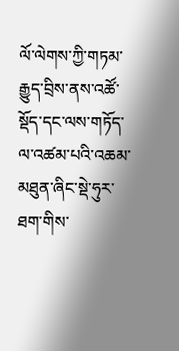ལོ་ལེགས་ཀྱི་གཏམ་རྒྱུད་བྲིས་ནས་འཚོ་སྡོད་དང་ལས་གཏོད་ལ་འཚམ་པའི་འཆམ་མཐུན་ཞིང་སྡེ་ཧུར་ཐག་གིས་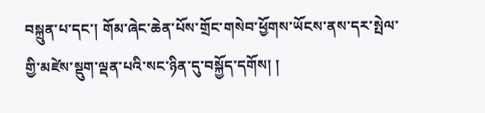བསྐྲུན་པ་དང་། གོམ་ཞེང་ཆེན་པོས་གྲོང་གསེབ་ཕྱོགས་ཡོངས་ནས་དར་སྤེལ་གྱི་མཛེས་སྡུག་ལྡན་པའི་སང་ཉིན་དུ་བསྐྱོད་དགོས། །